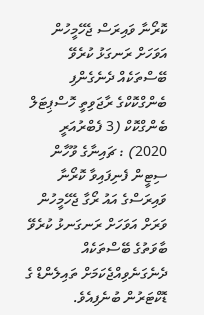ކޮރޯނާ ވައިރަސް ޖެހޭމީހުން އަވަހަށް ރަނގަޅު ކުރެވޭ ބޭސްތަކެއް ދެނެގެންފި
ބެންގްކޮކްގެ ރާޖަވިތީ ހޮސްޕިޓަލް
ބެންގްކޮކް (3 ފެބްރުއަރީ 2020) : ޗައިނާގެ ވޫހާން ސިޓީން ފެނިފައިވާ ކޮރޯނާ ވައިރަސްގެ އައު ރޯގާ ޖެހޭމީހުން ވަރަށް އަވަހަށް ރަނގަނޅު ކުރެވޭ ބާވަތުގެ ބޭސްތަކެއް ދެނެގަނެވިއްޖެކަމަށް ތައިލެންޑް ގެ ޑޮކްޓަރުން ބުނެފިއެވެ.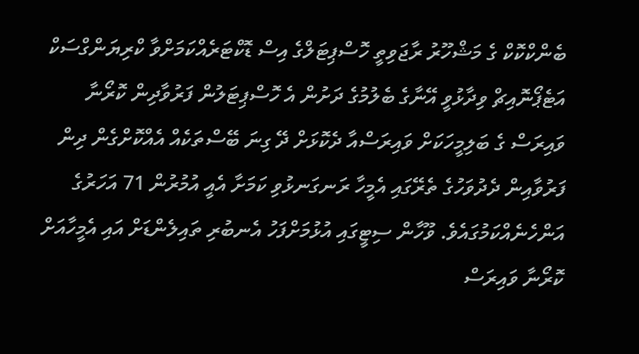ބެންކްކޮކް ގެ މަޝްހޫރު ރާޖަވިތީ ހޮސްޕިޓަލްގެ އިސް ޑޮކްޓަރެއްކަމަށްވާ ކްރިޔަންގްސަކް އަޓެޕޯނޮއިޗް ވިދާޅުވީ އޭނާގެ ބެލުމުގެ ދަށުން އެ ހޮސްޕިޓަލުން ފަރުވާދިން ކޮރޯނާ ވައިރަސް ގެ ބަލިމީހަކަށް ވައިރަސްއާ ދެކޮޅަށް ދޭ ގިނަ ބޭސްތަކެއް އެއްކޮށްގެން ދިން ފަރުވާއިން ދެދުވަހުގެ ތެރޭގައި އެމީހާ ރަނގަނޅުވި ކަމަށާ އެއީ އުމުރުން 71 އަހަރުގެ އަންހެނެއްކަމުގައެވެ. ވޫހާން ސިޓީގައި އުޅުމަށްފަހު އެނބުރި ތައިލެންޑަށް އައި އެމީހާއަށް ކޮރޯނާ ވައިރަސް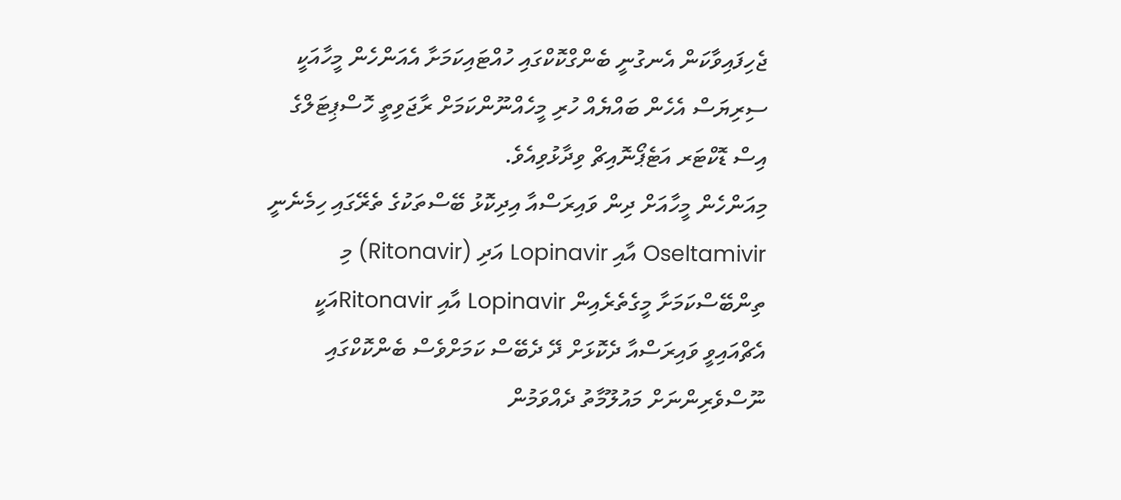ޖެހިފައިވާކަން އެނގުނީ ބެންގްކޮކްގައި ހުއްޓައިކަމަށާ އެއަންހެން މީހާއަކީ ސިރިޔަސް އެހެން ބައްޔެއް ހުރި މީހެއްނޫންކަމަށް ރާޖަވިތީ ހޮސްޕިޓަލްގެ އިސް ޑޮކްޓަރ އަޓެޕޯނޮއިޗް ވިދާޅުވިއެވެ.
މިއަންހެން މީހާއަށް ދިން ވައިރަސްއާ އިދިކޮޅު ބޭސްތަކުގެ ތެރޭގައި ހިމެނެނީ Oseltamivir އާއި Lopinavir އަދި (Ritonavir) މި ތިންބޭސްކަމަށާ މީގެތެރެއިން Lopinavir އާއި Ritonavirއަކީ އެޗްއައިވީ ވައިރަސްއާ ދެކޮޅަށް ދޭ ދެބޭސް ކަމަށްވެސް ބެންކޮކްގައި ނޫސްވެރިންނަށް މައުލޫމާތު ދެއްވަމުން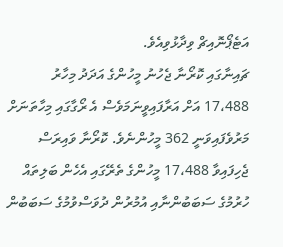އަޓެޕޯނޮއިޗް ވިދާޅުވިއެވެ.
ޗައިނާގައި ކޮރޯނާ ޖެހުނު މީހުންގެ އަދަދު މިހާރު 17،488 އަށް އަރާފައިވީނަމަވެސް އެ ރޯގާގައި މިހާތަނަށް މަރުވެފައިވަނީ 362 މީހުންނެވެ. ކޮރޯނާ ވައިރަސް ޖެހިފައިވާ 17،488 މީހުންގެ ތެރޭގައި އެހެން ބަލިތައް ހުރުމުގެ ސަބަބުންނާއި އުމުރުން ދުވަސްވުމުގެ ސަބަބުން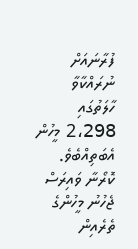ފުރާނައަށް ނުރައްކާވާ ހާލަތުގައި 2،298 މީހުން އެބަތިއްބެވެ. ކޮރޯނާ ވައިރަސް ޖެހުނު މީހުންގެ ތެރެއިން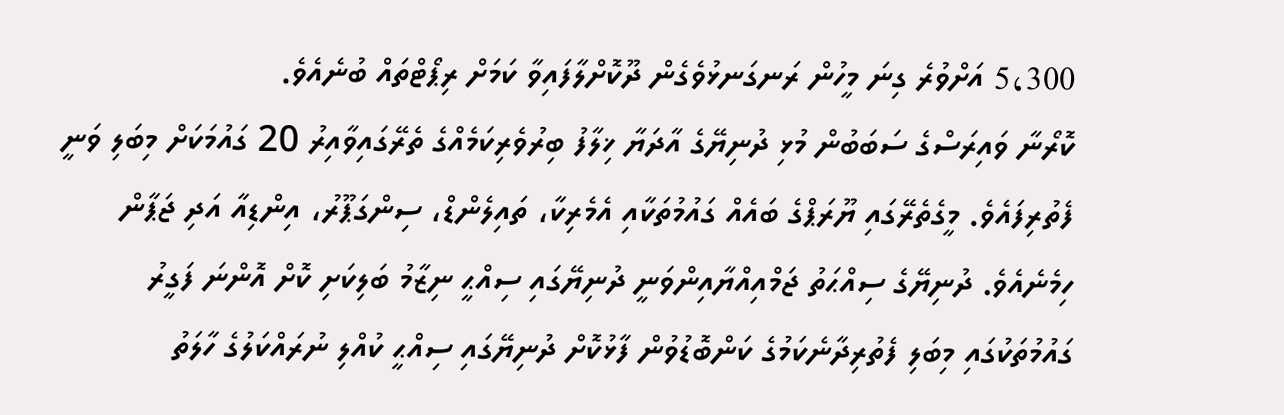5،300 އަށްވުރެ ގިނަ މީހުން ރަނގަނޅުވެގެން ދޫކޮށްލާފައިވާ ކަމަށް ރިޕޯޓްތައް ބުނެއެވެ.
ކޮރޯނާ ވައިރަސްގެ ސަބަބުން މުޅި ދުނިޔޭގެ އާދަޔާ ޚިލާފު ބިރުވެރިކަމެއްގެ ތެރޭގައިވާއިރު 20 ގައުމަކަށް މިބަލި ވަނީ ފެތުރިފައެވެ. މީގެތެރޭގައި ޔޫރަޕްގެ ބައެއް ގައުމުތަކާއި އެމެރިކާ، ތައިލެންޑް، ސިންގަޕޫރު، އިންޑިއާ އަދި ޖަޕާން ހިމެނެއެވެ. ދުނިޔޭގެ ސިއްޙަތު ޖަމްއިއްޔާއިންވަނީ ދުނިޔޭގައި ސިއްޙީ ނިޒާމު ބަލިކަށި ކޮށް އޮންނަ ފަގީރު ގައުމުތަކުގައި މިބަލި ފެތުރިދާނެކަމުގެ ކަންބޮޑުވުން ފާޅުކޮށް ދުނިޔޭގައި ސިއްޙީ ކުއްލި ނުރައްކަލުގެ ހާލަތު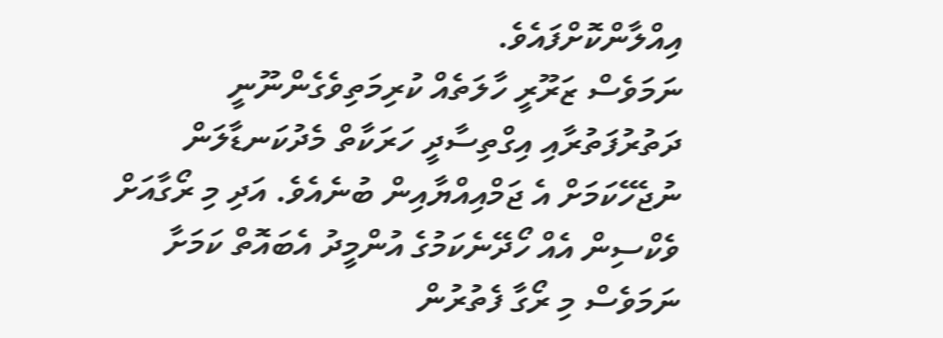އިއްލާންކޮށްފައެވެ.
ނަމަވެސް ޒަރޫރީ ހާލަތެއް ކުރިމަތިވެގެންނޫނީ ދަތުރުފަތުރާއި އިގްތިސާދީ ހަރަކާތް މެދުކަނޑާލަން ނުޖެހޭކަމަށް އެ ޖަމްއިއްޔާއިން ބުނެއެވެ. އަދި މި ރޯގާއަށް ވެކްސިން އެއް ހޯދޭނެކަމުގެ އުންމީދު އެބައޮތް ކަމަށާ ނަމަވެސް މި ރޯގާ ފެތުރުން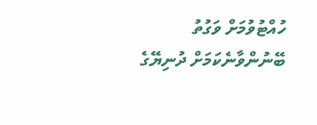ހުއްޓުވުމަށް ވަގުތު ބޭނުންވާނެކަމަށް ދުނިޔޭގެ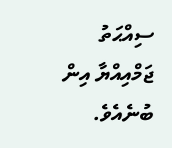ސިއްޙަތު ޖަމްއިއްޔާ އިން ބުނެއެވެ.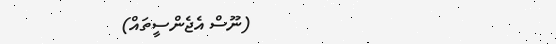(ނޫސް އެޖެންސީތައް)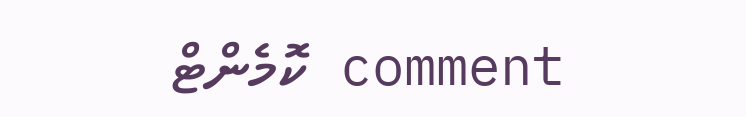comment ކޮމެންޓް